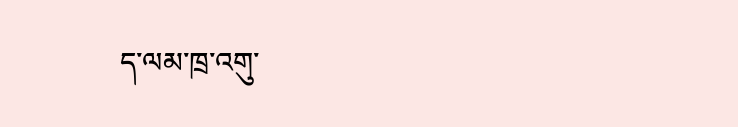ད་ལམ་ཁྲ་འགུ་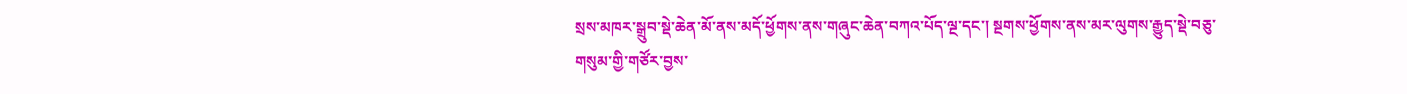སྲས་མཁར་སྒྲུབ་སྡེ་ཆེན་མོ་ནས་མདོ་ཕྱོགས་ནས་གཞུང་ཆེན་བཀའ་པོད་ལྔ་དང་། སྔགས་ཕྱོགས་ནས་མར་ལུགས་རྒྱུད་སྡེ་བཅུ་གསུམ་གྱི་གཙོར་བྱས་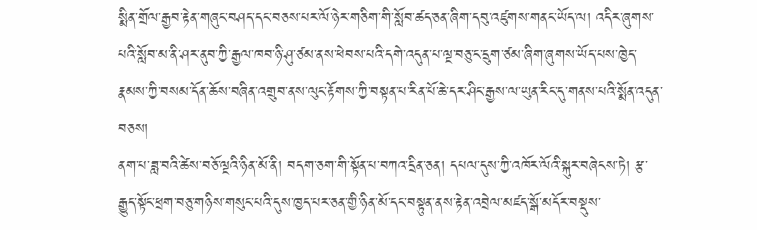སྨིན་གྲོལ་རྒྱབ་རྟེན་གཞུང་བཤད་དང་བཅས་པར་ལོ་ཉེར་གཅིག་གི་སློབ་ཚད་ཅན་ཞིག་དབུ་འཛུགས་གནང་ཡོད་ལ། འདིར་ཞུགས་པའི་སློབ་མ་ནི་ཤར་ནུབ་ཀྱི་རྒྱལ་ཁབ་ཉི་ཤུ་ཙམ་ནས་ཕེབས་པའི་དགེ་འདུན་པ་ལྔ་བཅུ་ང་དྲུག་ཙམ་ཞིག་ཞུགས་ཡོད་པས་ཁྱེད་རྣམས་ཀྱི་བསམ་དོན་ཆོས་བཞིན་འགྲུབ་ནས་ལུང་རྟོགས་ཀྱི་བསྟན་པ་རིན་པོ་ཆེ་དར་ཤིང་རྒྱས་ལ་ཡུན་རིང་དུ་གནས་པའི་སྨོན་འདུན་བཅས།
ནག་པ་ཟླ་བའི་ཚེས་བཅོ་ལྔའི་ཉིན་མོ་ནི། བདག་ཅག་གི་སྟོན་པ་བཀའ་དྲིན་ཅན། དཔལ་དུས་ཀྱི་འཁོར་ལོའི་སྐུར་བཞེངས་ཏེ། རྩ་རྒྱུད་སྟོང་ཕྲག་བཅུ་གཉིས་གསུང་པའི་དུས་ཁྱད་པར་ཅན་གྱི་ཉིན་མོ་དང་བསྟུན་ནས་རྟེན་འབྲེལ་མཛད་སྒོ་མདོར་བསྡུས་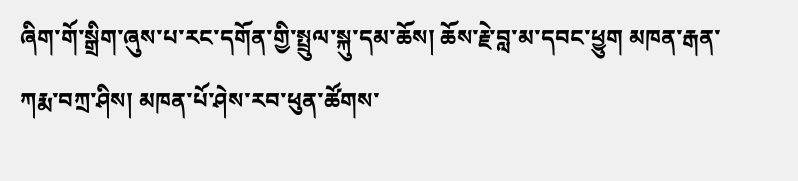ཞིག་གོ་སྒྲིག་ཞུས་པ་རང་དགོན་གྱི་སྤྲུལ་སྐུ་དམ་ཆོས། ཆོས་རྗེ་བླ་མ་དབང་ཕྱུག མཁན་རྒན་ཀརྨ་བཀྲ་ཤིས། མཁན་པོ་ཤེས་རབ་ཕུན་ཚོགས་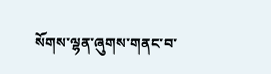སོགས་ལྷན་ཞུགས་གནང་བ་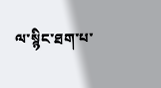ལ་སྙིང་ཐག་པ་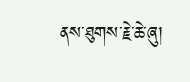ནས་ཐུགས་རྗེ་ཆེ་ཞུ།